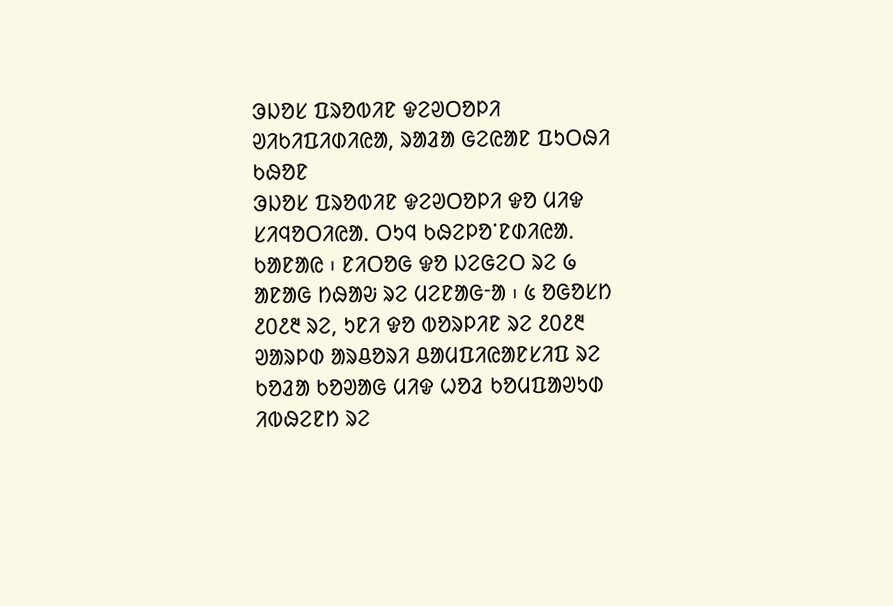ᱳᱡᱚᱥ ᱯᱨᱚᱵᱤᱱ ᱫᱮᱣᱛᱚᱞᱤ
ᱣᱤᱠᱤᱯᱤᱰᱤᱭᱟ, ᱨᱟᱲᱟ ᱜᱮᱭᱟᱱ ᱯᱩᱛᱷᱤ ᱠᱷᱚᱱ
ᱳᱡᱚᱥ ᱯᱨᱚᱵᱤᱱ ᱫᱮᱣᱛᱚᱞᱤ ᱫᱚ ᱢᱤᱫ ᱥᱤᱧᱚᱛᱤᱭᱟᱹ ᱛᱩᱧ ᱠᱷᱮᱞᱚᱸᱱᱰᱤᱭᱟᱹ ᱠᱟᱱᱟᱭ ᱾ ᱱᱤᱛᱚᱜ ᱫᱚ ᱡᱮᱜᱮᱛ ᱨᱮ ᱙ ᱟᱱᱟᱜ ᱴᱷᱟᱶ ᱨᱮ ᱢᱮᱱᱟᱜᱼᱟ ᱾ ᱕ ᱚᱜᱚᱥᱴ ᱒᱐᱒᱓ ᱨᱮ, ᱩᱱᱤ ᱫᱚ ᱵᱚᱨᱞᱤᱱ ᱨᱮ ᱒᱐᱒᱓ ᱣᱟᱨᱞᱰ ᱟᱨᱪᱚᱨᱤ ᱪᱟᱢᱯᱤᱭᱟᱱᱥᱤᱯ ᱨᱮ ᱠᱚᱲᱟ ᱠᱚᱣᱟᱜ ᱢᱤᱫ ᱦᱚᱲ ᱠᱚᱢᱯᱟᱣᱩᱰ ᱤᱵᱷᱮᱱᱴ ᱨᱮ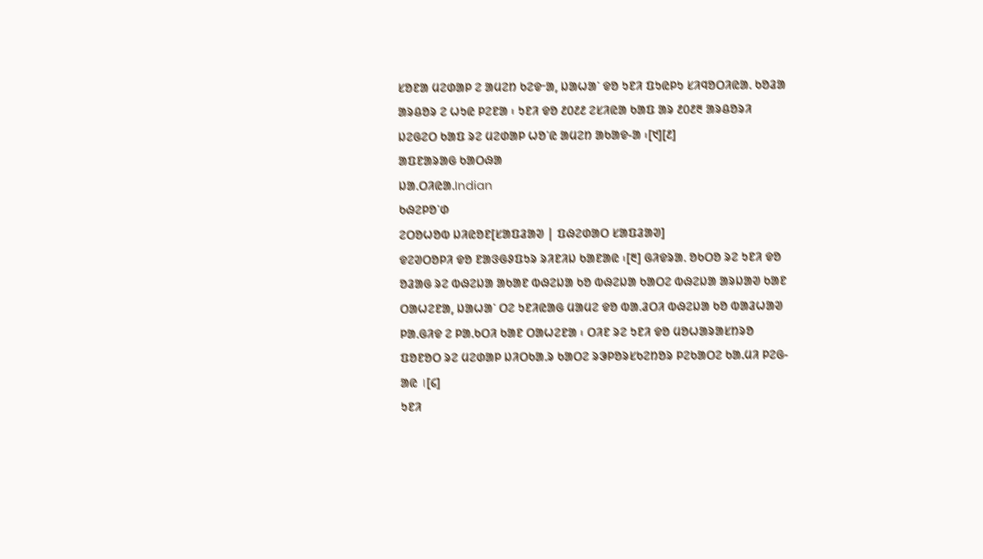ᱥᱚᱱᱟ ᱢᱮᱰᱟᱞ ᱮ ᱟᱢᱮᱴ ᱠᱮᱫᱼᱟ, ᱡᱟᱦᱟᱸ ᱫᱚ ᱩᱱᱤ ᱯᱩᱭᱞᱩ ᱥᱤᱧᱚᱛᱤᱭᱟᱹ ᱠᱚᱲᱟ ᱟᱨᱪᱚᱨ ᱮ ᱦᱩᱭ ᱞᱮᱱᱟ ᱾ ᱩᱱᱤ ᱫᱚ ᱒᱐᱒᱒ ᱮᱥᱤᱭᱟ ᱠᱟᱯ ᱟᱨ ᱒᱐᱒᱓ ᱟᱨᱪᱚᱨᱤ ᱡᱮᱜᱮᱛ ᱠᱟᱯ ᱨᱮ ᱢᱮᱰᱟᱞ ᱦᱚᱸᱭ ᱟᱢᱮᱴ ᱟᱠᱟᱫ-ᱟ ᱾[᱑][᱒]
ᱟᱯᱱᱟᱨᱟᱜ ᱠᱟᱛᱷᱟ
ᱡᱟᱹᱛᱤᱭᱟᱹIndian
ᱠᱷᱮᱞᱚᱸᱰ
ᱮᱛᱚᱦᱚᱵ ᱡᱤᱭᱚᱱ[ᱥᱟᱯᱲᱟᱣ | ᱯᱷᱮᱰᱟᱛ ᱥᱟᱯᱲᱟᱣ]
ᱫᱮᱣᱛᱚᱞᱤ ᱫᱚ ᱱᱟᱝᱜᱽᱯᱩᱨ ᱨᱤᱱᱤᱡ ᱠᱟᱱᱟᱭ ᱾[᱓] ᱜᱤᱫᱨᱟᱹ ᱚᱠᱛᱚ ᱨᱮ ᱩᱱᱤ ᱫᱚ ᱚᱲᱟᱜ ᱨᱮ ᱵᱷᱮᱡᱟ ᱟᱠᱟᱱ ᱵᱷᱮᱡᱟ ᱠᱚ ᱵᱷᱮᱡᱟ ᱠᱟᱛᱮ ᱵᱷᱮᱡᱟ ᱟᱨᱡᱟᱣ ᱠᱟᱱ ᱛᱟᱦᱮᱱᱟ, ᱡᱟᱦᱟᱸ ᱛᱮ ᱩᱱᱤᱭᱟᱜ ᱢᱟᱢᱮ ᱫᱚ ᱵᱟᱹᱲᱛᱤ ᱵᱷᱮᱡᱟ ᱠᱚ ᱵᱟᱲᱦᱟᱣ ᱞᱟᱹᱜᱤᱫ ᱮ ᱞᱟᱹᱠᱛᱤ ᱠᱟᱱ ᱛᱟᱦᱮᱱᱟ ᱾ ᱛᱤᱱ ᱨᱮ ᱩᱱᱤ ᱫᱚ ᱢᱚᱦᱟᱨᱟᱥᱴᱨᱚ ᱯᱚᱱᱚᱛ ᱨᱮ ᱢᱮᱰᱟᱞ ᱡᱤᱛᱠᱟᱹᱨ ᱠᱟᱛᱮ ᱨᱳᱞᱚᱨᱥᱠᱮᱴᱚᱨ ᱞᱮᱠᱟᱛᱮ ᱠᱟ.ᱢᱤ ᱞᱮᱜ-ᱟᱭ ।[᱔]
ᱩᱱᱤ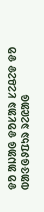ᱫᱚ ᱟᱡᱟᱜ ᱫᱚᱥᱟᱨ ᱥᱮᱪᱮᱫ ᱫᱚ ᱵᱟᱝᱜᱽᱯᱩᱨ ᱨᱮᱭᱟᱜ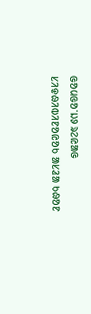ᱜᱚᱢᱜᱚᱸᱡᱽ ᱨᱮᱭᱟᱜ ᱥᱤᱫᱷᱤᱵᱤᱱᱚᱭᱚᱠ ᱟᱥᱲᱟ ᱠᱷᱚᱱ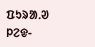ᱯᱩᱨᱟᱹᱣ ᱞᱮᱫ-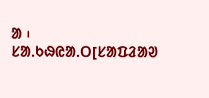ᱟ ᱾
ᱥᱟᱹᱠᱷᱭᱟᱹᱛ[ᱥᱟᱯᱲᱟᱣ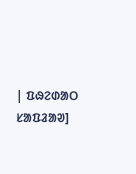| ᱯᱷᱮᱰᱟᱛ ᱥᱟᱯᱲᱟᱣ]